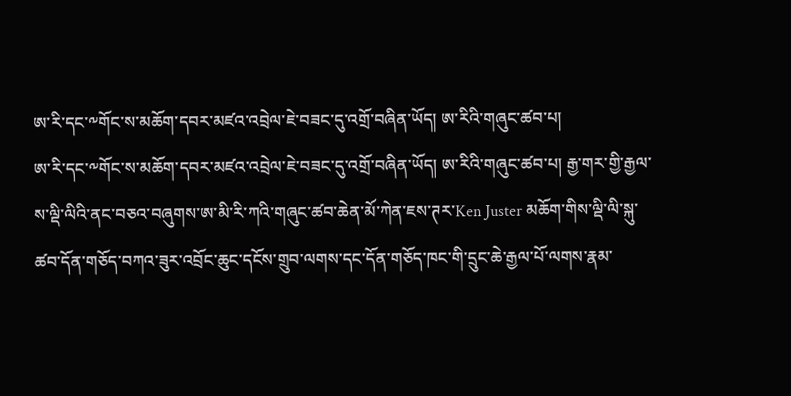ཨ་རི་དང་༸གོང་ས་མཆོག་དབར་མཛའ་འབྲེལ་ཇེ་བཟང་དུ་འགྲོ་བཞིན་ཡོད། ཨ་རིའི་གཞུང་ཚབ་པ།
ཨ་རི་དང་༸གོང་ས་མཆོག་དབར་མཛའ་འབྲེལ་ཇེ་བཟང་དུ་འགྲོ་བཞིན་ཡོད། ཨ་རིའི་གཞུང་ཚབ་པ། རྒྱ་གར་གྱི་རྒྱལ་ས་ལྡི་ལིའི་ནང་བཅའ་བཞུགས་ཨ་མི་རི་ཀའི་གཞུང་ཚབ་ཆེན་མོ་ཀེན་ཇས་ཊར་Ken Juster མཆོག་གིས་ལྡི་ལི་སྐུ་ཚབ་དོན་གཅོད་བཀའ་ཟུར་འབྲོང་ཆུང་དངོས་གྲུབ་ལགས་དང་དོན་གཅོད་ཁང་གི་དྲུང་ཆེ་རྒྱལ་པོ་ལགས་རྣམ་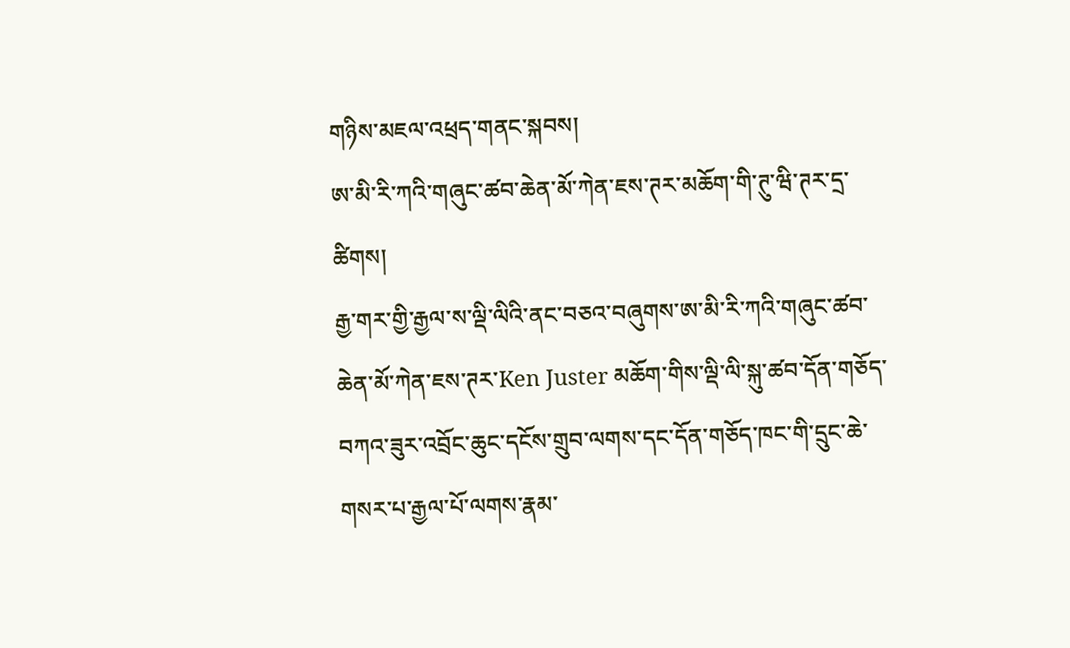གཉིས་མཇལ་འཕྲད་གནང་སྐབས།
ཨ་མི་རི་ཀའི་གཞུང་ཚབ་ཆེན་མོ་ཀེན་ཇས་ཊར་མཆོག་གི་ཊུ་ཝི་ཊར་དྲ་ཚིགས།
རྒྱ་གར་གྱི་རྒྱལ་ས་ལྡི་ལིའི་ནང་བཅའ་བཞུགས་ཨ་མི་རི་ཀའི་གཞུང་ཚབ་ཆེན་མོ་ཀེན་ཇས་ཊར་Ken Juster མཆོག་གིས་ལྡི་ལི་སྐུ་ཚབ་དོན་གཅོད་བཀའ་ཟུར་འབྲོང་ཆུང་དངོས་གྲུབ་ལགས་དང་དོན་གཅོད་ཁང་གི་དྲུང་ཆེ་གསར་པ་རྒྱལ་པོ་ལགས་རྣམ་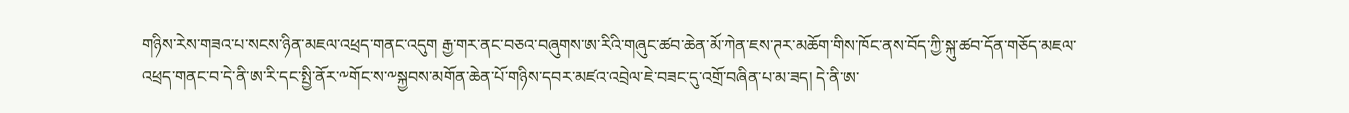གཉིས་རེས་གཟའ་པ་སངས་ཉིན་མཇལ་འཕྲད་གནང་འདུག རྒྱ་གར་ནང་བཅའ་བཞུགས་ཨ་རིའི་གཞུང་ཚབ་ཆེན་མོ་ཀེན་ཇས་ཊར་མཆོག་གིས་ཁོང་ནས་བོད་ཀྱི་སྐུ་ཚབ་དོན་གཅོད་མཇལ་འཕྲད་གནང་བ་དེ་ནི་ཨ་རི་དང་སྤྱི་ནོར་༸གོང་ས་༸སྐྱབས་མགོན་ཆེན་པོ་གཉིས་དབར་མཛའ་འབྲེལ་ཇེ་བཟང་དུ་འགྲོ་བཞིན་པ་མ་ཟད། དེ་ནི་ཨ་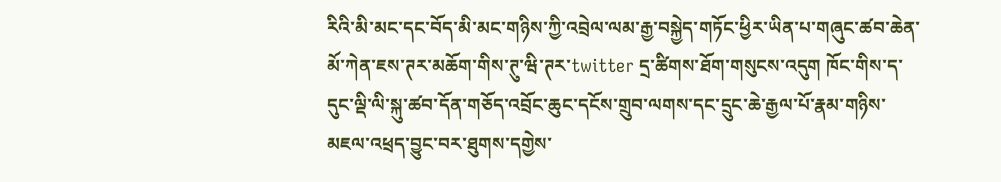རིའི་མི་མང་དང་བོད་མི་མང་གཉིས་ཀྱི་འབྲེལ་ལམ་རྒྱ་བསྐྱེད་གཏོང་ཕྱིར་ཡིན་པ་གཞུང་ཚབ་ཆེན་མོ་ཀེན་ཇས་ཊར་མཆོག་གིས་ཊུ་ཝི་ཊར་twitter དྲ་ཚིགས་ཐོག་གསུངས་འདུག ཁོང་གིས་ད་དུང་ལྡི་ལི་སྐུ་ཚབ་དོན་གཅོད་འབྲོང་ཆུང་དངོས་གྲུབ་ལགས་དང་དྲུང་ཆེ་རྒྱལ་པོ་རྣམ་གཉིས་མཇལ་འཕྲད་བྱུང་བར་ཐུགས་དགྱེས་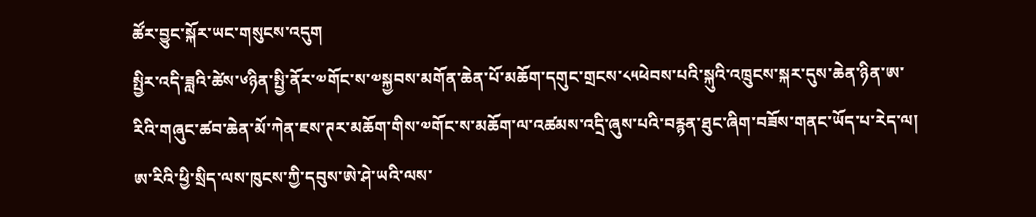ཚོར་བྱུང་སྐོར་ཡང་གསུངས་འདུག
སྤྱིར་འདི་ཟླའི་ཚེས་༦ཉིན་སྤྱི་ནོར་༧གོང་ས་༧སྐྱབས་མགོན་ཆེན་པོ་མཆོག་དགུང་གྲངས་༨༥ཕེབས་པའི་སྐུའི་འཁྲུངས་སྐར་དུས་ཆེན་ཉིན་ཨ་རིའི་གཞུང་ཚབ་ཆེན་མོ་ཀེན་ཇས་ཊར་མཆོག་གིས་༧གོང་ས་མཆོག་ལ་འཚམས་འདྲི་ཞུས་པའི་བརྙན་ཐུང་ཞིག་བཟོས་གནང་ཡོད་པ་རེད་ལ། ཨ་རིའི་ཕྱི་སྲིད་ལས་ཁུངས་ཀྱི་དབུས་ཨེ་ཤེ་ཡའི་ལས་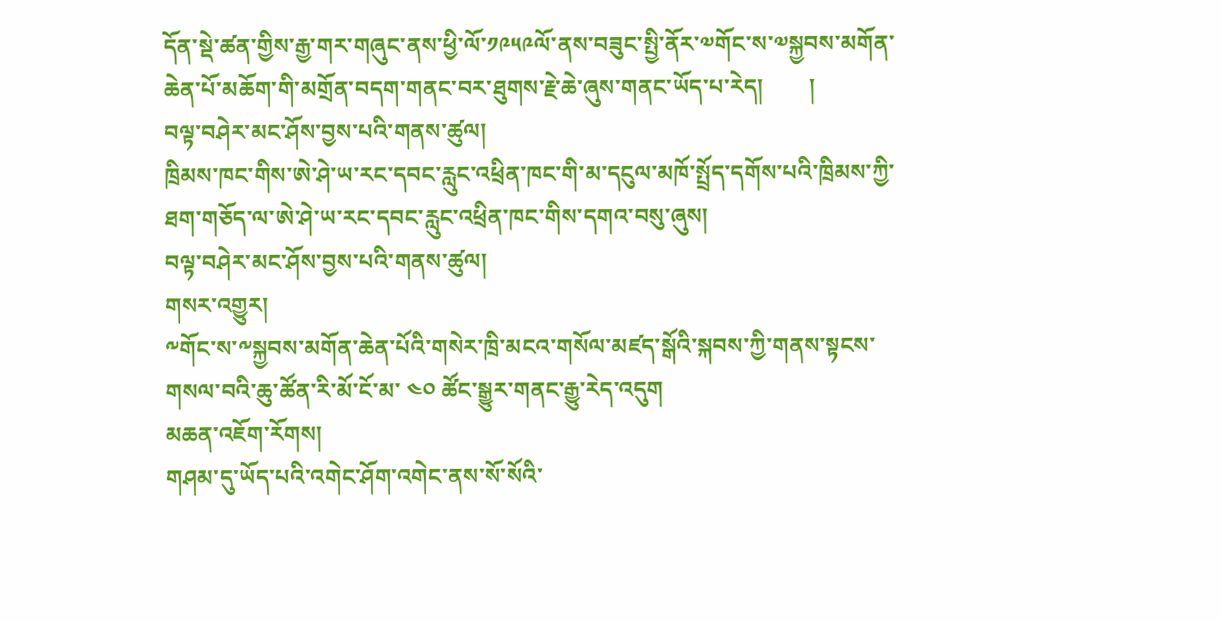དོན་སྡེ་ཚན་གྱིས་རྒྱ་གར་གཞུང་ནས་ཕྱི་ལོ་༡༩༥༩ལོ་ནས་བཟུང་སྤྱི་ནོར་༧གོང་ས་༧སྐྱབས་མགོན་ཆེན་པོ་མཆོག་གི་མགྲོན་བདག་གནང་བར་ཐུགས་རྗེ་ཆེ་ཞུས་གནང་ཡོད་པ་རེད།        །
བལྟ་བཤེར་མང་ཤོས་བྱས་པའི་གནས་ཚུལ།
ཁྲིམས་ཁང་གིས་ཨེ་ཤེ་ཡ་རང་དབང་རླུང་འཕྲིན་ཁང་གི་མ་དངུལ་མཁོ་སྤྲོད་དགོས་པའི་ཁྲིམས་ཀྱི་ཐག་གཅོད་ལ་ཨེ་ཤེ་ཡ་རང་དབང་རླུང་འཕྲིན་ཁང་གིས་དགའ་བསུ་ཞུས།
བལྟ་བཤེར་མང་ཤོས་བྱས་པའི་གནས་ཚུལ།
གསར་འགྱུར།
༸གོང་ས་༸སྐྱབས་མགོན་ཆེན་པོའི་གསེར་ཁྲི་མངའ་གསོལ་མཛད་སྒོའི་སྐབས་ཀྱི་གནས་སྟངས་གསལ་བའི་ཆུ་ཚོན་རི་མོ་ངོ་མ་ ༤༠ ཚོང་སྒྱུར་གནང་རྒྱུ་རེད་འདུག
མཆན་འཇོག་རོགས།
གཤམ་དུ་ཡོད་པའི་འགེང་ཤོག་འགེང་ནས་སོ་སོའི་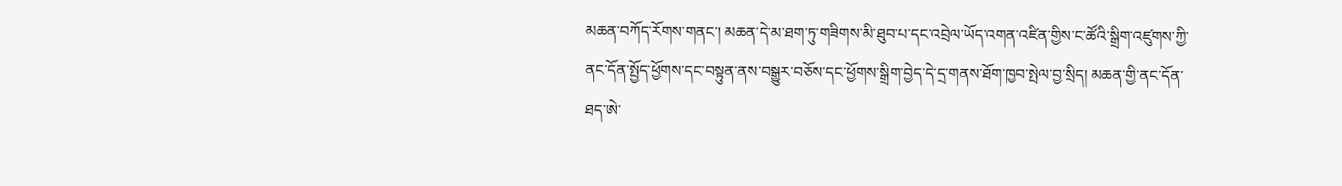མཆན་བཀོད་རོགས་གནང་། མཆན་དེ་མ་ཐག་ཏུ་གཟིགས་མི་ཐུབ་པ་དང་འབྲེལ་ཡོད་འགན་འཛིན་གྱིས་ང་ཚོའི་སྒྲིག་འཛུགས་ཀྱི་ནང་དོན་སྤྱོད་ཕྱོགས་དང་བསྟུན་ནས་བསྒྱུར་བཅོས་དང་ཕྱོགས་སྒྲིག་བྱེད་དེ་དྲ་གནས་ཐོག་ཁྱབ་སྤེལ་བྱ་སྲིད། མཆན་གྱི་ནང་དོན་ཐད་ཨེ་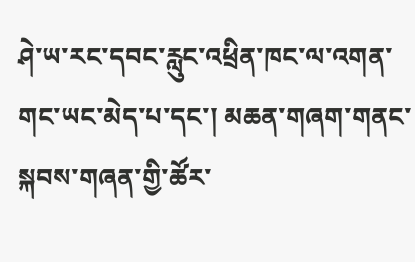ཤེ་ཡ་རང་དབང་རླུང་འཕྲིན་ཁང་ལ་འགན་གང་ཡང་མེད་པ་དང་། མཆན་གཞག་གནང་སྐབས་གཞན་གྱི་ཚོར་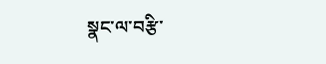སྣང་ལ་བརྩི་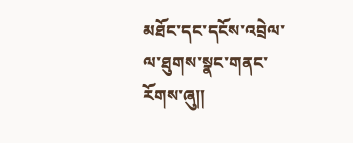མཐོང་དང་དངོས་འབྲེལ་ལ་ཐུགས་སྣང་གནང་རོགས་ཞུ༎